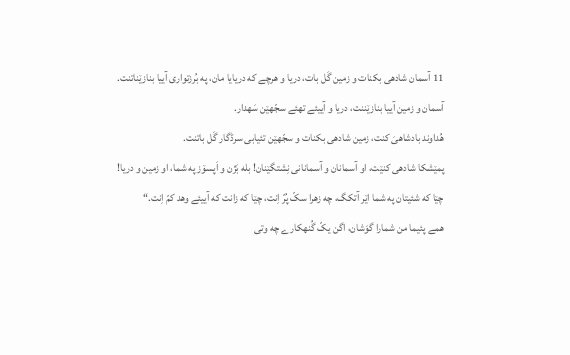11 آسمان شادهی بکنات و زمین گَل بات، دریا و هرچے که دریایا مان، په بُرزتواری آییا بنازێناتنت.
آسمان و زمین آییا بنازێننت، دریا و آییئے تهئے سجّهێن سَهدار.
هُداوند بادشاهیَ کنت، زمین شادهی بکنات و سجّهێن تئیابی سرڈگار گَل باتنت.
پمێشکا شادهی کنێت، او آسمانان و آسمانانی نِشتگێنان! بله بَژن و اَپسۆز په شما، او زمین و دریا! چێا که شئیتان په شما اێر آتکگ، چه زهرا سکّ پُرّ اِنت، چێا که زانت که آییئے وهد کمّ اِنت.“
همے پئیما من شمارا گوَشان، اگن یکّ گُنهکارے چه وتی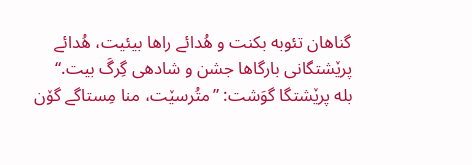گناهان تئوبه بکنت و هُدائے راها بیئیت، هُدائے پرێشتگانی بارگاها جشن و شادهی گِرگَ بیت.“
بله پرێشتگا گوَشت: ”متُرسێت، منا مِستاگے گۆن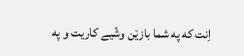اِنت که په شما بازێن وشّیے کاریت و په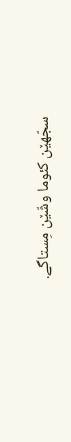سجّهێن کئوما وشّێن مِستاگے.